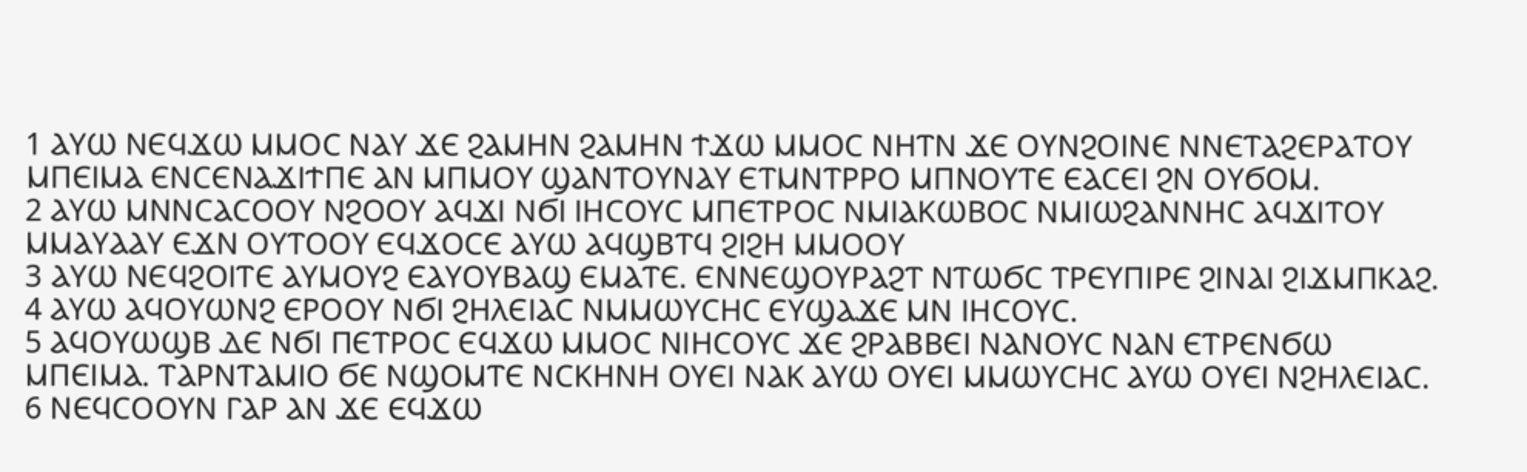1 ⲀⲨⲰ ⲚⲈϤϪⲰ ⲘⲘⲞⲤ ⲚⲀⲨ ϪⲈ ϨⲀⲘⲎⲚ ϨⲀⲘⲎⲚ ϮϪⲰ ⲘⲘⲞⲤ ⲚⲎⲦⲚ ϪⲈ ⲞⲨⲚϨⲞⲒⲚⲈ ⲚⲚⲈⲦⲀϨⲈⲢⲀⲦⲞⲨ ⲘⲠⲈⲒⲘⲀ ⲈⲚⲤⲈⲚⲀϪⲒϮⲠⲈ ⲀⲚ ⲘⲠⲘⲞⲨ ϢⲀⲚⲦⲞⲨⲚⲀⲨ ⲈⲦⲘⲚⲦⲢⲢⲞ ⲘⲠⲚⲞⲨⲦⲈ ⲈⲀⲤⲈⲒ ϨⲚ ⲞⲨϬⲞⲘ.
2 ⲀⲨⲰ ⲘⲚⲚⲤⲀⲤⲞⲞⲨ ⲚϨⲞⲞⲨ ⲀϤϪⲒ ⲚϬⲒ ⲒⲎⲤⲞⲨⲤ ⲘⲠⲈⲦⲢⲞⲤ ⲚⲘⲒⲀⲔⲰⲂⲞⲤ ⲚⲘⲒⲰϨⲀⲚⲚⲎⲤ ⲀϤϪⲒⲦⲞⲨ ⲘⲘⲀⲨⲀⲀⲨ ⲈϪⲚ ⲞⲨⲦⲞⲞⲨ ⲈϤϪⲞⲤⲈ ⲀⲨⲰ ⲀϤϢⲂⲦϤ ϨⲒϨⲎ ⲘⲘⲞⲞⲨ
3 ⲀⲨⲰ ⲚⲈϤϨⲞⲒⲦⲈ ⲀⲨⲘⲞⲨϨ ⲈⲀⲨⲞⲨⲂⲀϢ ⲈⲘⲀⲦⲈ. ⲈⲚⲚⲈϢⲞⲨⲢⲀϨⲦ ⲚⲦⲰϬⲤ ⲦⲢⲈⲨⲠⲒⲢⲈ ϨⲒⲚⲀⲒ ϨⲒϪⲘⲠⲔⲀϨ.
4 ⲀⲨⲰ ⲀϤⲞⲨⲰⲚϨ ⲈⲢⲞⲞⲨ ⲚϬⲒ ϨⲎⲖⲈⲒⲀⲤ ⲚⲘⲘⲰⲨⲤⲎⲤ ⲈⲨϢⲀϪⲈ ⲘⲚ ⲒⲎⲤⲞⲨⲤ.
5 ⲀϤⲞⲨⲰϢⲂ ⲆⲈ ⲚϬⲒ ⲠⲈⲦⲢⲞⲤ ⲈϤϪⲰ ⲘⲘⲞⲤ ⲚⲒⲎⲤⲞⲨⲤ ϪⲈ ϨⲢⲀⲂⲂⲈⲒ ⲚⲀⲚⲞⲨⲤ ⲚⲀⲚ ⲈⲦⲢⲈⲚϬⲰ ⲘⲠⲈⲒⲘⲀ. ⲦⲀⲢⲚⲦⲀⲘⲒⲞ ϬⲈ ⲚϢⲞⲘⲦⲈ ⲚⲤⲔⲎⲚⲎ ⲞⲨⲈⲒ ⲚⲀⲔ ⲀⲨⲰ ⲞⲨⲈⲒ ⲘⲘⲰⲨⲤⲎⲤ ⲀⲨⲰ ⲞⲨⲈⲒ ⲚϨⲎⲖⲈⲒⲀⲤ.
6 ⲚⲈϤⲤⲞⲞⲨⲚ ⲄⲀⲢ ⲀⲚ ϪⲈ ⲈϤϪⲰ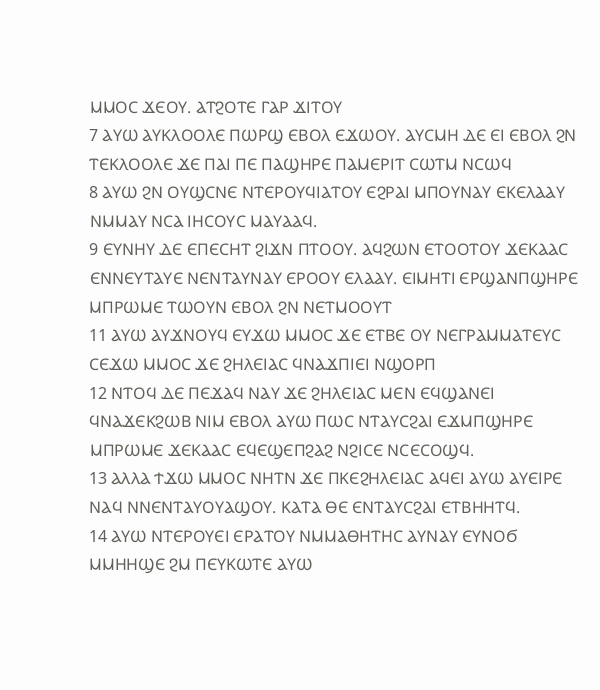ⲘⲘⲞⲤ ϪⲈⲞⲨ. ⲀⲦϨⲞⲦⲈ ⲄⲀⲢ ϪⲒⲦⲞⲨ
7 ⲀⲨⲰ ⲀⲨⲔⲖⲞⲞⲖⲈ ⲠⲰⲢϢ ⲈⲂⲞⲖ ⲈϪⲰⲞⲨ. ⲀⲨⲤⲘⲎ ⲆⲈ ⲈⲒ ⲈⲂⲞⲖ ϨⲚ ⲦⲈⲔⲖⲞⲞⲖⲈ ϪⲈ ⲠⲀⲒ ⲠⲈ ⲠⲀϢⲎⲢⲈ ⲠⲀⲘⲈⲢⲒⲦ ⲤⲰⲦⲘ ⲚⲤⲰϤ
8 ⲀⲨⲰ ϨⲚ ⲞⲨϢⲤⲚⲈ ⲚⲦⲈⲢⲞⲨϤⲒⲀⲦⲞⲨ ⲈϨⲢⲀⲒ ⲘⲠⲞⲨⲚⲀⲨ ⲈⲔⲈⲖⲀⲀⲨ ⲚⲘⲘⲀⲨ ⲚⲤⲀ ⲒⲎⲤⲞⲨⲤ ⲘⲀⲨⲀⲀϤ.
9 ⲈⲨⲚⲎⲨ ⲆⲈ ⲈⲠⲈⲤⲎⲦ ϨⲒϪⲚ ⲠⲦⲞⲞⲨ. ⲀϤϨⲰⲚ ⲈⲦⲞⲞⲦⲞⲨ ϪⲈⲔⲀⲀⲤ ⲈⲚⲚⲈⲨⲦⲀⲨⲈ ⲚⲈⲚⲦⲀⲨⲚⲀⲨ ⲈⲢⲞⲞⲨ ⲈⲖⲀⲀⲨ. ⲈⲒⲘⲎⲦⲒ ⲈⲢϢⲀⲚⲠϢⲎⲢⲈ ⲘⲠⲢⲰⲘⲈ ⲦⲰⲞⲨⲚ ⲈⲂⲞⲖ ϨⲚ ⲚⲈⲦⲘⲞⲞⲨⲦ
11 ⲀⲨⲰ ⲀⲨϪⲚⲞⲨϤ ⲈⲨϪⲰ ⲘⲘⲞⲤ ϪⲈ ⲈⲦⲂⲈ ⲞⲨ ⲚⲈⲄⲢⲀⲘⲘⲀⲦⲈⲨⲤ ⲤⲈϪⲰ ⲘⲘⲞⲤ ϪⲈ ϨⲎⲖⲈⲒⲀⲤ ϤⲚⲀϪⲠⲒⲈⲒ ⲚϢⲞⲢⲠ
12 ⲚⲦⲞϤ ⲆⲈ ⲠⲈϪⲀϤ ⲚⲀⲨ ϪⲈ ϨⲎⲖⲈⲒⲀⲤ ⲘⲈⲚ ⲈϤϢⲀⲚⲈⲒ ϤⲚⲀϪⲈⲔϨⲰⲂ ⲚⲒⲘ ⲈⲂⲞⲖ ⲀⲨⲰ ⲠⲰⲤ ⲚⲦⲀⲨⲤϨⲀⲒ ⲈϪⲘⲠϢⲎⲢⲈ ⲘⲠⲢⲰⲘⲈ ϪⲈⲔⲀⲀⲤ ⲈϤⲈϢⲈⲠϨⲀϨ ⲚϨⲒⲤⲈ ⲚⲤⲈⲤⲞϢϤ.
13 ⲀⲖⲖⲀ ϮϪⲰ ⲘⲘⲞⲤ ⲚⲎⲦⲚ ϪⲈ ⲠⲔⲈϨⲎⲖⲈⲒⲀⲤ ⲀϤⲈⲒ ⲀⲨⲰ ⲀⲨⲈⲒⲢⲈ ⲚⲀϤ ⲚⲚⲈⲚⲦⲀⲨⲞⲨⲀϢⲞⲨ. ⲔⲀⲦⲀ ⲐⲈ ⲈⲚⲦⲀⲨⲤϨⲀⲒ ⲈⲦⲂⲎⲎⲦϤ.
14 ⲀⲨⲰ ⲚⲦⲈⲢⲞⲨⲈⲒ ⲈⲢⲀⲦⲞⲨ ⲚⲘⲘⲀⲐⲎⲦⲎⲤ ⲀⲨⲚⲀⲨ ⲈⲨⲚⲞϬ ⲘⲘⲎⲎϢⲈ ϨⲘ ⲠⲈⲨⲔⲰⲦⲈ ⲀⲨⲰ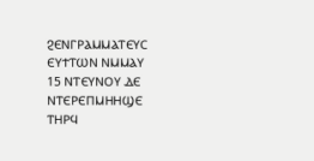ϨⲈⲚⲄⲢⲀⲘⲘⲀⲦⲈⲨⲤ ⲈⲨϮⲦⲰⲚ ⲚⲘⲘⲀⲨ
15 ⲚⲦⲈⲨⲚⲞⲨ ⲆⲈ ⲚⲦⲈⲢⲈⲠⲘⲎⲎϢⲈ ⲦⲎⲢϤ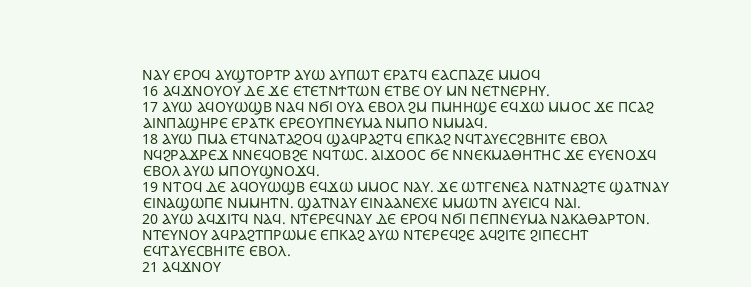ⲚⲀⲨ ⲈⲢⲞϤ ⲀⲨϢⲦⲞⲢⲦⲢ ⲀⲨⲰ ⲀⲨⲠⲰⲦ ⲈⲢⲀⲦϤ ⲈⲀⲤⲠⲀⲌⲈ ⲘⲘⲞϤ
16 ⲀϤϪⲚⲞⲨⲞⲨ ⲆⲈ ϪⲈ ⲈⲦⲈⲦⲚϮⲦⲰⲚ ⲈⲦⲂⲈ ⲞⲨ ⲘⲚ ⲚⲈⲦⲚⲈⲢⲎⲨ.
17 ⲀⲨⲰ ⲀϤⲞⲨⲰϢⲂ ⲚⲀϤ ⲚϬⲒ ⲞⲨⲀ ⲈⲂⲞⲖ ϨⲘ ⲠⲘⲎⲎϢⲈ ⲈϤϪⲰ ⲘⲘⲞⲤ ϪⲈ ⲠⲤⲀϨ ⲀⲒⲚⲠⲀϢⲎⲢⲈ ⲈⲢⲀⲦⲔ ⲈⲢⲈⲞⲨⲠⲚⲈⲨⲘⲀ ⲚⲘⲠⲞ ⲚⲘⲘⲀϤ.
18 ⲀⲨⲰ ⲠⲘⲀ ⲈⲦϤⲚⲀⲦⲀϨⲞϤ ϢⲀϤⲢⲀϨⲦϤ ⲈⲠⲔⲀϨ ⲚϤⲦⲀⲨⲈⲤϨⲂⲎⲒⲦⲈ ⲈⲂⲞⲖ ⲚϤϨⲢⲀϪⲢⲈϪ ⲚⲚⲈϤⲞⲂϨⲈ ⲚϤⲦⲰⲤ. ⲀⲒϪⲞⲞⲤ ϬⲈ ⲚⲚⲈⲔⲘⲀⲐⲎⲦⲎⲤ ϪⲈ ⲈⲨⲈⲚⲞϪϤ ⲈⲂⲞⲖ ⲀⲨⲰ ⲘⲠⲞⲨϢⲚⲞϪϤ.
19 ⲚⲦⲞϤ ⲆⲈ ⲀϤⲞⲨⲰϢⲂ ⲈϤϪⲰ ⲘⲘⲞⲤ ⲚⲀⲨ. ϪⲈ ⲰⲦⲄⲈⲚⲈⲀ ⲚⲀⲦⲚⲀϨⲦⲈ ϢⲀⲦⲚⲀⲨ ⲈⲒⲚⲀϢⲰⲠⲈ ⲚⲘⲘⲎⲦⲚ. ϢⲀⲦⲚⲀⲨ ⲈⲒⲚⲀⲀⲚⲈⲬⲈ ⲘⲘⲰⲦⲚ ⲀⲨⲈⲒⲤϤ ⲚⲀⲒ.
20 ⲀⲨⲰ ⲀϤϪⲒⲦϤ ⲚⲀϤ. ⲚⲦⲈⲢⲈϤⲚⲀⲨ ⲆⲈ ⲈⲢⲞϤ ⲚϬⲒ ⲠⲈⲠⲚⲈⲨⲘⲀ ⲚⲀⲔⲀⲐⲀⲢⲦⲞⲚ. ⲚⲦⲈⲨⲚⲞⲨ ⲀϤⲢⲀϨⲦⲠⲢⲰⲘⲈ ⲈⲠⲔⲀϨ ⲀⲨⲰ ⲚⲦⲈⲢⲈϤϨⲈ ⲀϤϨⲒⲦⲈ ϨⲒⲠⲈⲤⲎⲦ ⲈϤⲦⲀⲨⲈⲤⲂⲎⲒⲦⲈ ⲈⲂⲞⲖ.
21 ⲀϤϪⲚⲞⲨ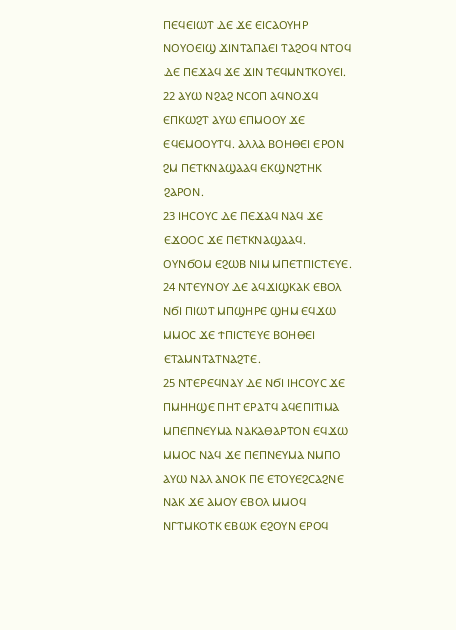ⲠⲈϤⲈⲒⲰⲦ ⲆⲈ ϪⲈ ⲈⲒⲤⲀⲞⲨⲎⲢ ⲚⲞⲨⲞⲈⲒϢ ϪⲒⲚⲦⲀⲠⲀⲈⲒ ⲦⲀϨⲞϤ ⲚⲦⲞϤ ⲆⲈ ⲠⲈϪⲀϤ ϪⲈ ϪⲒⲚ ⲦⲈϤⲘⲚⲦⲔⲞⲨⲈⲒ.
22 ⲀⲨⲰ ⲚϨⲀϨ ⲚⲤⲞⲠ ⲀϤⲚⲞϪϤ ⲈⲠⲔⲰϨⲦ ⲀⲨⲰ ⲈⲠⲘⲞⲞⲨ ϪⲈ ⲈϤⲈⲘⲞⲞⲨⲦϤ. ⲀⲖⲖⲀ ⲂⲞⲎⲐⲈⲒ ⲈⲢⲞⲚ ϨⲘ ⲠⲈⲦⲔⲚⲀϢⲀⲀϤ ⲈⲔϢⲚϨⲦⲎⲔ ϨⲀⲢⲞⲚ.
23 ⲒⲎⲤⲞⲨⲤ ⲆⲈ ⲠⲈϪⲀϤ ⲚⲀϤ ϪⲈ ⲈϪⲞⲞⲤ ϪⲈ ⲠⲈⲦⲔⲚⲀϢⲀⲀϤ. ⲞⲨⲚϬⲞⲘ ⲈϨⲰⲂ ⲚⲒⲘ ⲘⲠⲈⲦⲠⲒⲤⲦⲈⲨⲈ.
24 ⲚⲦⲈⲨⲚⲞⲨ ⲆⲈ ⲀϤϪⲒϢⲔⲀⲔ ⲈⲂⲞⲖ ⲚϬⲒ ⲠⲒⲰⲦ ⲘⲠϢⲎⲢⲈ ϢⲎⲘ ⲈϤϪⲰ ⲘⲘⲞⲤ ϪⲈ ϮⲠⲒⲤⲦⲈⲨⲈ ⲂⲞⲎⲐⲈⲒ ⲈⲦⲀⲘⲚⲦⲀⲦⲚⲀϨⲦⲈ.
25 ⲚⲦⲈⲢⲈϤⲚⲀⲨ ⲆⲈ ⲚϬⲒ ⲒⲎⲤⲞⲨⲤ ϪⲈ ⲠⲘⲎⲎϢⲈ ⲠⲎⲦ ⲈⲢⲀⲦϤ ⲀϤⲈⲠⲒⲦⲒⲘⲀ ⲘⲠⲈⲠⲚⲈⲨⲘⲀ ⲚⲀⲔⲀⲐⲀⲢⲦⲞⲚ ⲈϤϪⲰ ⲘⲘⲞⲤ ⲚⲀϤ ϪⲈ ⲠⲈⲠⲚⲈⲨⲘⲀ ⲚⲘⲠⲞ ⲀⲨⲰ ⲚⲀⲖ ⲀⲚⲞⲔ ⲠⲈ ⲈⲦⲞⲨⲈϨⲤⲀϨⲚⲈ ⲚⲀⲔ ϪⲈ ⲀⲘⲞⲨ ⲈⲂⲞⲖ ⲘⲘⲞϤ ⲚⲄⲦⲘⲔⲞⲦⲔ ⲈⲂⲰⲔ ⲈϨⲞⲨⲚ ⲈⲢⲞϤ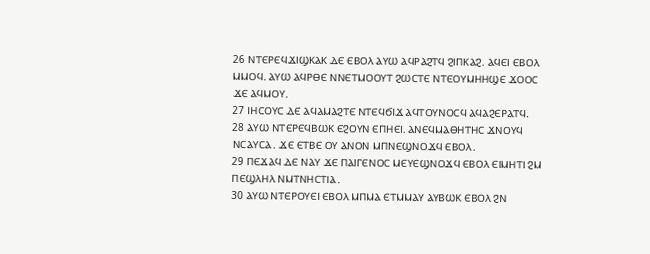26 ⲚⲦⲈⲢⲈϤϪⲒϢⲔⲀⲔ ⲆⲈ ⲈⲂⲞⲖ ⲀⲨⲰ ⲀϤⲢⲀϨⲦϤ ϨⲒⲠⲔⲀϨ. ⲀϤⲈⲒ ⲈⲂⲞⲖ ⲘⲘⲞϤ. ⲀⲨⲰ ⲀϤⲢⲐⲈ ⲚⲚⲈⲦⲘⲞⲞⲨⲦ ϨⲰⲤⲦⲈ ⲚⲦⲈⲞⲨⲘⲎⲎϢⲈ ϪⲞⲞⲤ ϪⲈ ⲀϤⲘⲞⲨ.
27 ⲒⲎⲤⲞⲨⲤ ⲆⲈ ⲀϤⲀⲘⲀϨⲦⲈ ⲚⲦⲈϤϬⲒϪ ⲀϤⲦⲞⲨⲚⲞⲤϤ ⲀϤⲀϨⲈⲢⲀⲦϤ.
28 ⲀⲨⲰ ⲚⲦⲈⲢⲈϤⲂⲰⲔ ⲈϨⲞⲨⲚ ⲈⲠⲎⲈⲒ. ⲀⲚⲈϤⲘⲀⲐⲎⲦⲎⲤ ϪⲚⲞⲨϤ ⲚⲤⲀⲨⲤⲀ. ϪⲈ ⲈⲦⲂⲈ ⲞⲨ ⲀⲚⲞⲚ ⲘⲠⲚⲈϢⲚⲞϪϤ ⲈⲂⲞⲖ.
29 ⲠⲈϪⲀϤ ⲆⲈ ⲚⲀⲨ ϪⲈ ⲠⲀⲒⲄⲈⲚⲞⲤ ⲘⲈⲨⲈϢⲚⲞϪϤ ⲈⲂⲞⲖ ⲈⲒⲘⲎⲦⲒ ϨⲘ ⲠⲈϢⲖⲎⲖ ⲚⲘⲦⲚⲎⲤⲦⲒⲀ.
30 ⲀⲨⲰ ⲚⲦⲈⲢⲞⲨⲈⲒ ⲈⲂⲞⲖ ⲘⲠⲘⲀ ⲈⲦⲘⲘⲀⲨ ⲀⲨⲂⲰⲔ ⲈⲂⲞⲖ ϨⲚ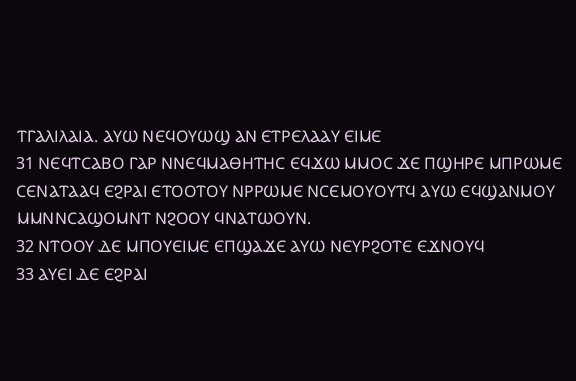ⲦⲄⲀⲖⲒⲖⲀⲒⲀ. ⲀⲨⲰ ⲚⲈϤⲞⲨⲰϢ ⲀⲚ ⲈⲦⲢⲈⲖⲀⲀⲨ ⲈⲒⲘⲈ
31 ⲚⲈϤⲦⲤⲀⲂⲞ ⲄⲀⲢ ⲚⲚⲈϤⲘⲀⲐⲎⲦⲎⲤ ⲈϤϪⲰ ⲘⲘⲞⲤ ϪⲈ ⲠϢⲎⲢⲈ ⲘⲠⲢⲰⲘⲈ ⲤⲈⲚⲀⲦⲀⲀϤ ⲈϨⲢⲀⲒ ⲈⲦⲞⲞⲦⲞⲨ ⲚⲢⲢⲰⲘⲈ ⲚⲤⲈⲘⲞⲨⲞⲨⲦϤ ⲀⲨⲰ ⲈϤϢⲀⲚⲘⲞⲨ ⲘⲘⲚⲚⲤⲀϢⲞⲘⲚⲦ ⲚϨⲞⲞⲨ ϤⲚⲀⲦⲰⲞⲨⲚ.
32 ⲚⲦⲞⲞⲨ ⲆⲈ ⲘⲠⲞⲨⲈⲒⲘⲈ ⲈⲠϢⲀϪⲈ ⲀⲨⲰ ⲚⲈⲨⲢϨⲞⲦⲈ ⲈϪⲚⲞⲨϤ
33 ⲀⲨⲈⲒ ⲆⲈ ⲈϨⲢⲀⲒ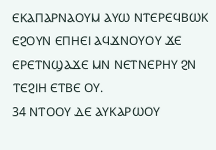ⲈⲔⲀⲠⲀⲢⲚⲀⲞⲨⲘ ⲀⲨⲰ ⲚⲦⲈⲢⲈϤⲂⲰⲔ ⲈϨⲞⲨⲚ ⲈⲠⲎⲈⲒ ⲀϤϪⲚⲞⲨⲞⲨ ϪⲈ ⲈⲢⲈⲦⲚϢⲀϪⲈ ⲘⲚ ⲚⲈⲦⲚⲈⲢⲎⲨ ϨⲚ ⲦⲈϨⲒⲎ ⲈⲦⲂⲈ ⲞⲨ.
34 ⲚⲦⲞⲞⲨ ⲆⲈ ⲀⲨⲔⲀⲢⲰⲞⲨ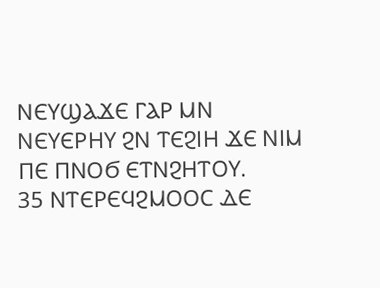ⲚⲈⲨϢⲀϪⲈ ⲄⲀⲢ ⲘⲚ ⲚⲈⲨⲈⲢⲎⲨ ϨⲚ ⲦⲈϨⲒⲎ ϪⲈ ⲚⲒⲘ ⲠⲈ ⲠⲚⲞϬ ⲈⲦⲚϨⲎⲦⲞⲨ.
35 ⲚⲦⲈⲢⲈϤϨⲘⲞⲞⲤ ⲆⲈ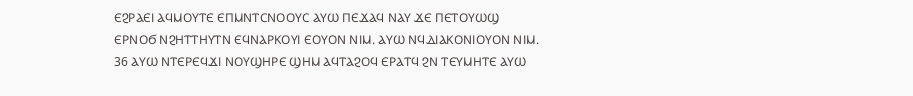ⲈϨⲢⲀⲈⲒ ⲀϤⲘⲞⲨⲦⲈ ⲈⲠⲘⲚⲦⲤⲚⲞⲞⲨⲤ ⲀⲨⲰ ⲠⲈϪⲀϤ ⲚⲀⲨ ϪⲈ ⲠⲈⲦⲞⲨⲰϢ ⲈⲢⲚⲞϬ ⲚϨⲎⲦⲦⲎⲨⲦⲚ ⲈϤⲚⲀⲢⲔⲞⲨⲒ ⲈⲞⲨⲞⲚ ⲚⲒⲘ. ⲀⲨⲰ ⲚϤⲆⲒⲀⲔⲞⲚⲒⲞⲨⲞⲚ ⲚⲒⲘ.
36 ⲀⲨⲰ ⲚⲦⲈⲢⲈϤϪⲒ ⲚⲞⲨϢⲎⲢⲈ ϢⲎⲘ ⲀϤⲦⲀϨⲞϤ ⲈⲢⲀⲦϤ ϨⲚ ⲦⲈⲨⲘⲎⲦⲈ ⲀⲨⲰ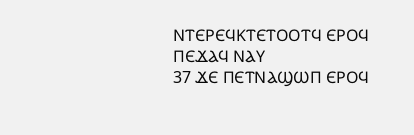ⲚⲦⲈⲢⲈϤⲔⲦⲈⲦⲞⲞⲦϤ ⲈⲢⲞϤ ⲠⲈϪⲀϤ ⲚⲀⲨ
37 ϪⲈ ⲠⲈⲦⲚⲀϢⲰⲠ ⲈⲢⲞϤ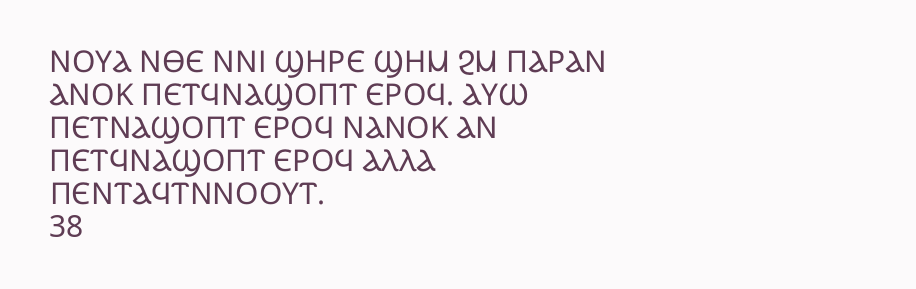ⲚⲞⲨⲀ ⲚⲐⲈ ⲚⲚⲒ ϢⲎⲢⲈ ϢⲎⲘ ϨⲘ ⲠⲀⲢⲀⲚ ⲀⲚⲞⲔ ⲠⲈⲦϤⲚⲀϢⲞⲠⲦ ⲈⲢⲞϤ. ⲀⲨⲰ ⲠⲈⲦⲚⲀϢⲞⲠⲦ ⲈⲢⲞϤ ⲚⲀⲚⲞⲔ ⲀⲚ ⲠⲈⲦϤⲚⲀϢⲞⲠⲦ ⲈⲢⲞϤ ⲀⲖⲖⲀ ⲠⲈⲚⲦⲀϤⲦⲚⲚⲞⲞⲨⲦ.
38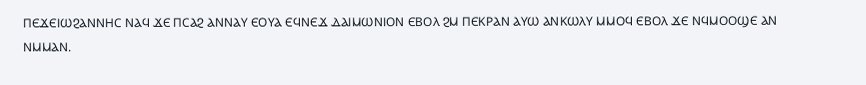ⲠⲈϪⲈⲒⲰϨⲀⲚⲚⲎⲤ ⲚⲀϤ ϪⲈ ⲠⲤⲀϨ ⲀⲚⲚⲀⲨ ⲈⲞⲨⲀ ⲈϤⲚⲈϪ ⲆⲀⲒⲘⲰⲚⲒⲞⲚ ⲈⲂⲞⲖ ϨⲘ ⲠⲈⲔⲢⲀⲚ ⲀⲨⲰ ⲀⲚⲔⲰⲖⲨ ⲘⲘⲞϤ ⲈⲂⲞⲖ ϪⲈ ⲚϤⲘⲞⲞϢⲈ ⲀⲚ ⲚⲘⲘⲀⲚ.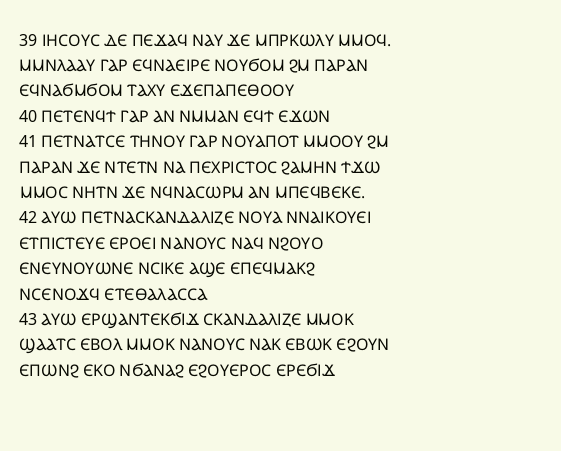39 ⲒⲎⲤⲞⲨⲤ ⲆⲈ ⲠⲈϪⲀϤ ⲚⲀⲨ ϪⲈ ⲘⲠⲢⲔⲰⲖⲨ ⲘⲘⲞϤ. ⲘⲘⲚⲖⲀⲀⲨ ⲄⲀⲢ ⲈϤⲚⲀⲈⲒⲢⲈ ⲚⲞⲨϬⲞⲘ ϨⲘ ⲠⲀⲢⲀⲚ ⲈϤⲚⲀϬⲘϬⲞⲘ ⲦⲀⲬⲨ ⲈϪⲈⲠⲀⲠⲈⲐⲞⲞⲨ
40 ⲠⲈⲦⲈⲚϤϮ ⲄⲀⲢ ⲀⲚ ⲚⲘⲘⲀⲚ ⲈϤϮ ⲈϪⲰⲚ
41 ⲠⲈⲦⲚⲀⲦⲤⲈ ⲦⲎⲚⲞⲨ ⲄⲀⲢ ⲚⲞⲨⲀⲠⲞⲦ ⲘⲘⲞⲞⲨ ϨⲘ ⲠⲀⲢⲀⲚ ϪⲈ ⲚⲦⲈⲦⲚ ⲚⲀ ⲠⲈⲬⲢⲒⲤⲦⲞⲤ ϨⲀⲘⲎⲚ ϮϪⲰ ⲘⲘⲞⲤ ⲚⲎⲦⲚ ϪⲈ ⲚϤⲚⲀⲤⲰⲢⲘ ⲀⲚ ⲘⲠⲈϤⲂⲈⲔⲈ.
42 ⲀⲨⲰ ⲠⲈⲦⲚⲀⲤⲔⲀⲚⲆⲀⲖⲒⲌⲈ ⲚⲞⲨⲀ ⲚⲚⲀⲒⲔⲞⲨⲈⲒ ⲈⲦⲠⲒⲤⲦⲈⲨⲈ ⲈⲢⲞⲈⲒ ⲚⲀⲚⲞⲨⲤ ⲚⲀϤ ⲚϨⲞⲨⲞ ⲈⲚⲈⲨⲚⲞⲨⲰⲚⲈ ⲚⲤⲒⲔⲈ ⲀϢⲈ ⲈⲠⲈϤⲘⲀⲔϨ ⲚⲤⲈⲚⲞϪϤ ⲈⲦⲈⲐⲀⲖⲀⲤⲤⲀ
43 ⲀⲨⲰ ⲈⲢϢⲀⲚⲦⲈⲔϬⲒϪ ⲤⲔⲀⲚⲆⲀⲖⲒⲌⲈ ⲘⲘⲞⲔ ϢⲀⲀⲦⲤ ⲈⲂⲞⲖ ⲘⲘⲞⲔ ⲚⲀⲚⲞⲨⲤ ⲚⲀⲔ ⲈⲂⲰⲔ ⲈϨⲞⲨⲚ ⲈⲠⲰⲚϨ ⲈⲔⲞ ⲚϬⲀⲚⲀϨ ⲈϨⲞⲨⲈⲢⲞⲤ ⲈⲢⲈϬⲒϪ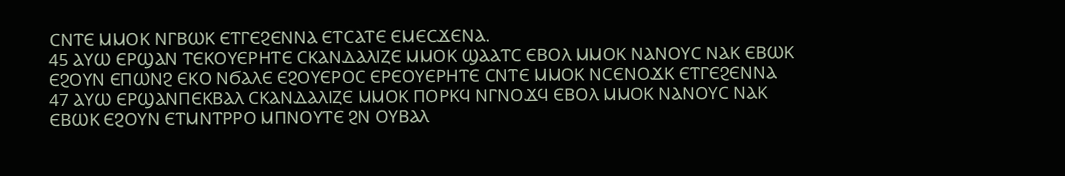ⲤⲚⲦⲈ ⲘⲘⲞⲔ ⲚⲄⲂⲰⲔ ⲈⲦⲄⲈϨⲈⲚⲚⲀ ⲈⲦⲤⲀⲦⲈ ⲈⲘⲈⲤϪⲈⲚⲀ.
45 ⲀⲨⲰ ⲈⲢϢⲀⲚ ⲦⲈⲔⲞⲨⲈⲢⲎⲦⲈ ⲤⲔⲀⲚⲆⲀⲖⲒⲌⲈ ⲘⲘⲞⲔ ϢⲀⲀⲦⲤ ⲈⲂⲞⲖ ⲘⲘⲞⲔ ⲚⲀⲚⲞⲨⲤ ⲚⲀⲔ ⲈⲂⲰⲔ ⲈϨⲞⲨⲚ ⲈⲠⲰⲚϨ ⲈⲔⲞ ⲚϬⲀⲖⲈ ⲈϨⲞⲨⲈⲢⲞⲤ ⲈⲢⲈⲞⲨⲈⲢⲎⲦⲈ ⲤⲚⲦⲈ ⲘⲘⲞⲔ ⲚⲤⲈⲚⲞϪⲔ ⲈⲦⲄⲈϨⲈⲚⲚⲀ
47 ⲀⲨⲰ ⲈⲢϢⲀⲚⲠⲈⲔⲂⲀⲖ ⲤⲔⲀⲚⲆⲀⲖⲒⲌⲈ ⲘⲘⲞⲔ ⲠⲞⲢⲔϤ ⲚⲄⲚⲞϪϤ ⲈⲂⲞⲖ ⲘⲘⲞⲔ ⲚⲀⲚⲞⲨⲤ ⲚⲀⲔ ⲈⲂⲰⲔ ⲈϨⲞⲨⲚ ⲈⲦⲘⲚⲦⲢⲢⲞ ⲘⲠⲚⲞⲨⲦⲈ ϨⲚ ⲞⲨⲂⲀⲖ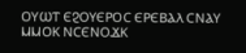ⲞⲨⲰⲦ ⲈϨⲞⲨⲈⲢⲞⲤ ⲈⲢⲈⲂⲀⲖ ⲤⲚⲀⲨ ⲘⲘⲞⲔ ⲚⲤⲈⲚⲞϪⲔ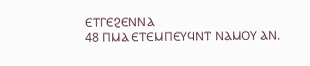ⲈⲦⲄⲈϨⲈⲚⲚⲀ
48 ⲠⲘⲀ ⲈⲦⲈⲘⲠⲈⲨϤⲚⲦ ⲚⲀⲘⲞⲨ ⲀⲚ.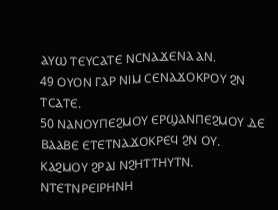ⲀⲨⲰ ⲦⲈⲨⲤⲀⲦⲈ ⲚⲤⲚⲀϪⲈⲚⲀ ⲀⲚ.
49 ⲞⲨⲞⲚ ⲄⲀⲢ ⲚⲒⲘ ⲤⲈⲚⲀϪⲞⲔⲢⲞⲨ ϨⲚ ⲦⲤⲀⲦⲈ.
50 ⲚⲀⲚⲞⲨⲠⲈϨⲘⲞⲨ ⲈⲢϢⲀⲚⲠⲈϨⲘⲞⲨ ⲆⲈ ⲂⲀⲀⲂⲈ ⲈⲦⲈⲦⲚⲀϪⲞⲔⲢⲈϤ ϨⲚ ⲞⲨ. ⲔⲀϨⲘⲞⲨ ϨⲢⲀⲒ ⲚϨⲎⲦⲦⲎⲨⲦⲚ. ⲚⲦⲈⲦⲚⲢⲈⲒⲢⲎⲚⲎ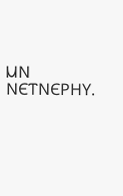ⲘⲚ ⲚⲈⲦⲚⲈⲢⲎⲨ.